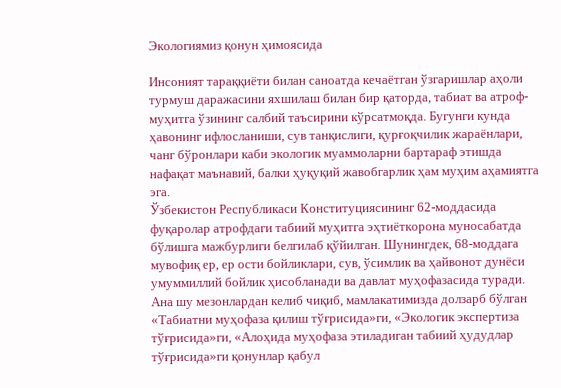Экологиямиз қонун ҳимоясида

Инсоният тараққиёти билан саноатда кечаётган ўзгаришлар аҳоли турмуш даражасини яхшилаш билан бир қаторда, табиат ва атроф-муҳитга ўзининг салбий таъсирини кўрсатмоқда. Бугунги кунда ҳавонинг ифлосланиши, сув танқислиги, қурғоқчилик жараёнлари, чанг бўронлари каби экологик муаммоларни бартараф этишда нафақат маънавий, балки ҳуқуқий жавобгарлик ҳам муҳим аҳамиятга эга.
Ўзбекистон Республикаси Конституциясининг 62-моддасида фуқаролар атрофдаги табиий муҳитга эҳтиёткорона муносабатда бўлишга мажбурлиги белгилаб қўйилган. Шунингдек, 68-моддага мувофиқ ер, ер ости бойликлари, сув, ўсимлик ва ҳайвонот дунёси умуммиллий бойлик ҳисобланади ва давлат муҳофазасида туради. Ана шу мезонлардан келиб чиқиб, мамлакатимизда долзарб бўлган «Табиатни муҳофаза қилиш тўғрисида»ги, «Экологик экспертиза тўғрисида»ги, «Алоҳида муҳофаза этиладиган табиий ҳудудлар тўғрисида»ги қонунлар қабул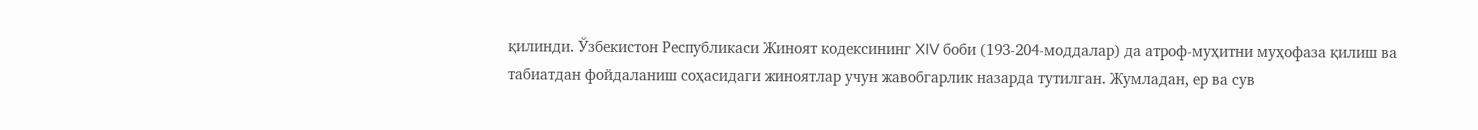қилинди. Ўзбекистон Республикаси Жиноят кодексининг XIV боби (193-204-моддалар) да атроф-муҳитни муҳофаза қилиш ва табиатдан фойдаланиш соҳасидаги жиноятлар учун жавобгарлик назарда тутилган. Жумладан, ер ва сув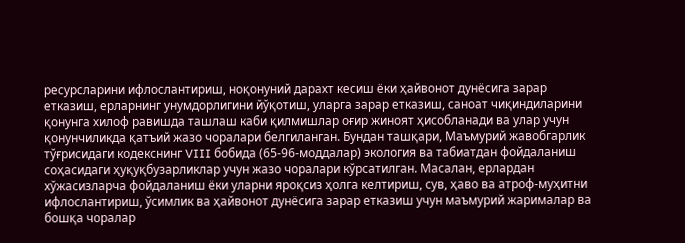ресурсларини ифлослантириш, ноқонуний дарахт кесиш ёки ҳайвонот дунёсига зарар етказиш, ерларнинг унумдорлигини йўқотиш, уларга зарар етказиш, саноат чиқиндиларини қонунга хилоф равишда ташлаш каби қилмишлар оғир жиноят ҳисобланади ва улар учун қонунчиликда қатъий жазо чоралари белгиланган. Бундан ташқари, Маъмурий жавобгарлик тўғрисидаги кодекснинг VIII бобида (65-96-моддалар) экология ва табиатдан фойдаланиш соҳасидаги ҳуқуқбузарликлар учун жазо чоралари кўрсатилган. Масалан, ерлардан хўжасизларча фойдаланиш ёки уларни яроқсиз ҳолга келтириш, сув, ҳаво ва атроф-муҳитни ифлослантириш, ўсимлик ва ҳайвонот дунёсига зарар етказиш учун маъмурий жарималар ва бошқа чоралар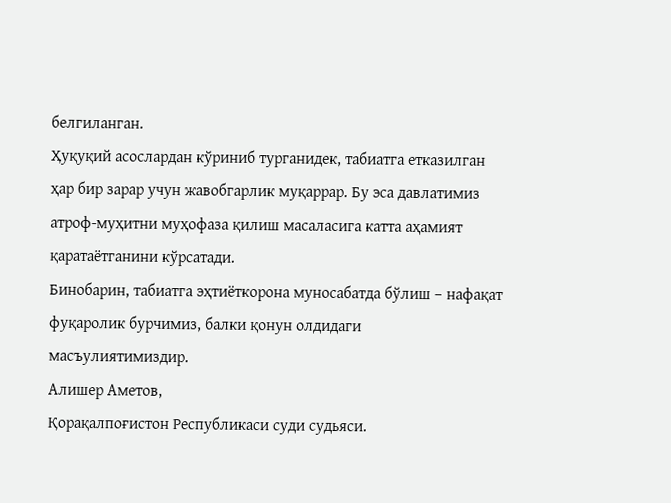белгиланган.
Ҳуқуқий асослардан кўриниб турганидек, табиатга етказилган ҳар бир зарар учун жавобгарлик муқаррар. Бу эса давлатимиз атроф-муҳитни муҳофаза қилиш масаласига катта аҳамият қаратаётганини кўрсатади.
Бинобарин, табиатга эҳтиёткорона муносабатда бўлиш – нафақат фуқаролик бурчимиз, балки қонун олдидаги масъулиятимиздир.
Алишер Аметов,
Қорақалпоғистон Республикаси суди судьяси.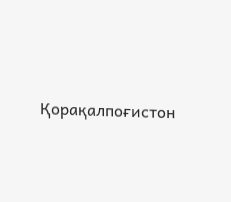Қорақалпоғистон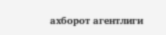ахборот агентлиги